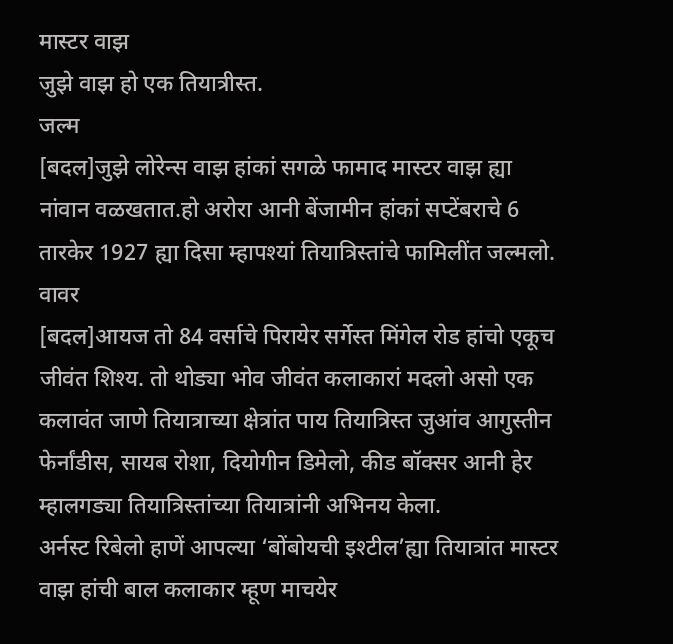मास्टर वाझ
जुझे वाझ हो एक तियात्रीस्त.
जल्म
[बदल]जुझे लोरेन्स वाझ हांकां सगळे फामाद मास्टर वाझ ह्या नांवान वळखतात.हो अरोरा आनी बेंजामीन हांकां सप्टेंबराचे 6 तारकेर 1927 ह्या दिसा म्हापश्यां तियात्रिस्तांचे फामिलींत जल्मलो.
वावर
[बदल]आयज तो 84 वर्साचे पिरायेर सर्गेस्त मिंगेल रोड हांचो एकूच जीवंत शिश्य. तो थोड्या भोव जीवंत कलाकारां मदलो असो एक कलावंत जाणे तियात्राच्या क्षेत्रांत पाय तियात्रिस्त जुआंव आगुस्तीन फेर्नांडीस, सायब रोशा, दियोगीन डिमेलो, कीड बॉक्सर आनी हेर म्हालगड्या तियात्रिस्तांच्या तियात्रांनी अभिनय केला.
अर्नस्ट रिबेलो हाणें आपल्या ‘बोंबोयची इश्टील’ह्या तियात्रांत मास्टर वाझ हांची बाल कलाकार म्हूण माचयेर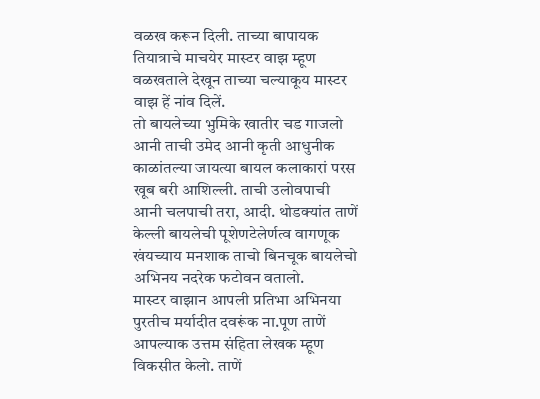वळख करून दिली. ताच्या बापायक तियात्राचे माचयेर मास्टर वाझ म्हूण वळखताले देखून ताच्या चल्याकूय मास्टर वाझ हें नांव दिलें.
तो बायलेच्या भुमिके खातीर चड गाजलो आनी ताची उमेद आनी कृती आधुनीक काळांतल्या जायत्या बायल कलाकारां परस खूब बरी आशिल्ली. ताची उलोवपाची आनी चलपाची तरा, आदी. थोडक्यांत ताणें केल्ली बायलेची पूशेणटेलेर्णत्व वागणूक खंयच्याय मनशाक ताचो बिनचूक बायलेचो अभिनय नदरेक फटोवन वतालो.
मास्टर वाझान आपली प्रतिभा अभिनया पुरतीच मर्यादीत दवरूंक ना.पूण ताणें आपल्याक उत्तम संहिता लेखक म्हूण विकसीत केलो. ताणें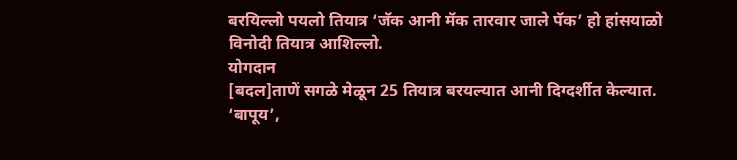बरयिल्लो पयलो तियात्र ‘जॅक आनी मॅक तारवार जाले पॅक’ हो हांसयाळो विनोदी तियात्र आशिल्लो.
योगदान
[बदल]ताणें सगळे मेळून 25 तियात्र बरयल्यात आनी दिग्दर्शीत केल्यात. ‘बापूय’,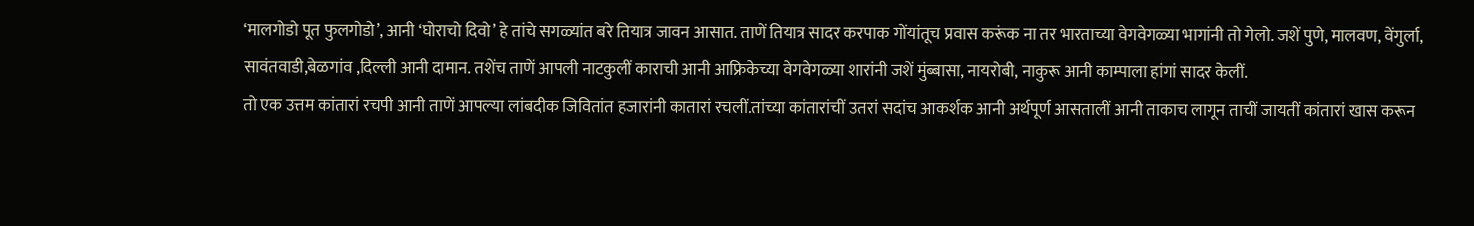‘मालगोडो पूत फुलगोडो’, आनी ‘घोराचो दिवो’ हे तांचे सगळ्यांत बरे तियात्र जावन आसात. ताणें तियात्र सादर करपाक गोंयांतूच प्रवास करूंक ना तर भारताच्या वेगवेगळ्या भागांनी तो गेलो. जशें पुणे, मालवण, वेंगुर्ला, सावंतवाडी,बेळगांव ,दिल्ली आनी दामान. तशेंच ताणें आपली नाटकुलीं काराची आनी आफ्रिकेच्या वेगवेगळ्या शारांनी जशें मुंब्बासा, नायरोबी, नाकुरू आनी काम्पाला हांगां सादर केलीं.
तो एक उत्तम कांतारां रचपी आनी ताणें आपल्या लांबदीक जिवितांत हजारांनी कातारां रचलीं.तांच्या कांतारांचीं उतरां सदांच आकर्शक आनी अर्थपूर्ण आसतालीं आनी ताकाच लागून ताचीं जायतीं कांतारां खास करून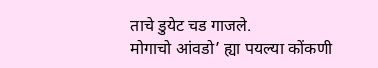ताचे डुयेट चड गाजले.
मोगाचो आंवडो’ ह्या पयल्या कोंकणी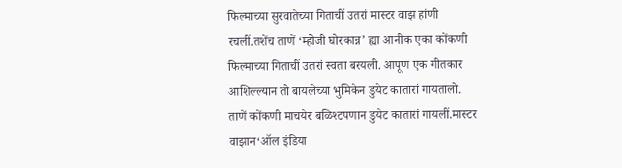फिल्माच्या सुरवातेच्या गिताचीं उतरां मास्टर वाझ हांणी रचलीं.तशेंच ताणें ‘म्होजी घोरकान्न’ ह्या आनीक एका कोंकणी फिल्माच्या गिताचीं उतरां स्वता बरयली. आपूण एक गीतकार आशिल्ल्यान तो बायलेच्या भुमिकेन डुयेट कातारां गायतालो. ताणें कोंकणी माचयेर बळिश्टपणान डुयेट कातारां गायलीं.मास्टर वाझान‘ऑल इंडिया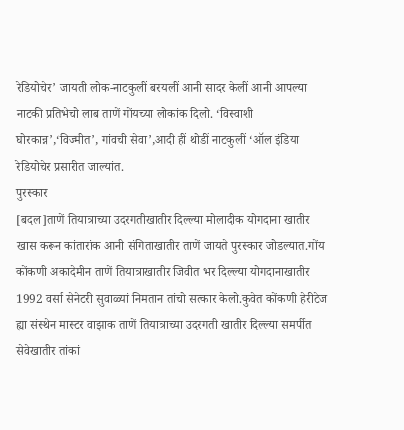रेडियोचेर’ जायती लोक-नाटकुलीं बरयलीं आनी सादर केलीं आनी आपल्या नाटकी प्रतिभेचो लाब ताणें गोंयच्या लोकांक दिलो. ‘विस्वाशी घोरकान्न’,‘विज्मीत’, गांवची सेवा’,आदी हीं थोडीं नाटकुलीं ‘ऑल इंडिया रेडियोचेर प्रसारीत जाल्यांत.
पुरस्कार
[बदल]ताणें तियात्राच्या उदरगतीखातीर दिल्ल्या मोलादीक योगदाना खातीर खास करून कांतारांक आनी संगिताखातीर ताणें जायते पुरस्कार जोडल्यात.गोंय कोंकणी अकादेमीन ताणें तियात्राखातीर जिवीत भर दिल्ल्या योगदानाखातीर 1992 वर्सा सेनेटरी सुवाळ्यां निमतान तांचो सत्कार केलो.कुवेत कोंकणी हेरीटेज ह्या संस्थेन मास्टर वाझाक ताणें तियात्राच्या उदरगती खातीर दिल्ल्या समर्पीत सेवेखातीर तांकां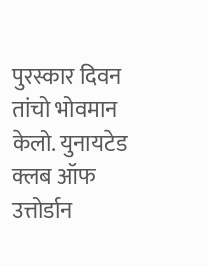पुरस्कार दिवन तांचो भोवमान केलो. युनायटेड क्लब ऑफ उत्तोर्डान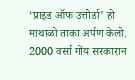‘प्राइड ऑफ उत्तोर्डा’ हो माथाळो ताका अर्पण केलो. 2000 वर्सा गोंय सरकारान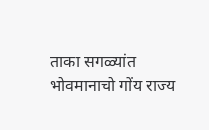ताका सगळ्यांत भोवमानाचो गोंय राज्य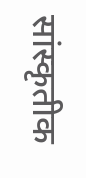सांस्कृतीक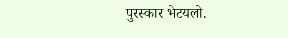पुरस्कार भेटयलो.